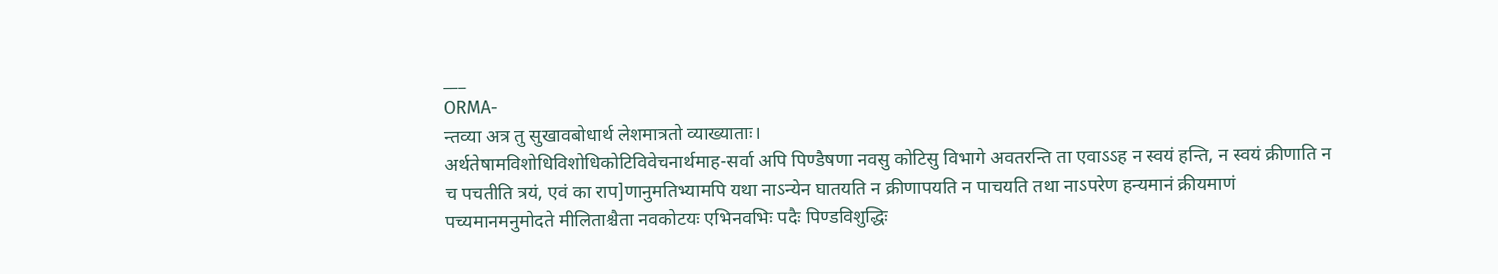___
ORMA-
न्तव्या अत्र तु सुखावबोधार्थ लेशमात्रतो व्याख्याताः।
अर्थतेषामविशोधिविशोधिकोटिविवेचनार्थमाह-सर्वा अपि पिण्डैषणा नवसु कोटिसु विभागे अवतरन्ति ता एवाऽऽह न स्वयं हन्ति, न स्वयं क्रीणाति न च पचतीति त्रयं, एवं का राप]णानुमतिभ्यामपि यथा नाऽन्येन घातयति न क्रीणापयति न पाचयति तथा नाऽपरेण हन्यमानं क्रीयमाणं पच्यमानमनुमोदते मीलिताश्चैता नवकोटयः एभिनवभिः पदैः पिण्डविशुद्धिः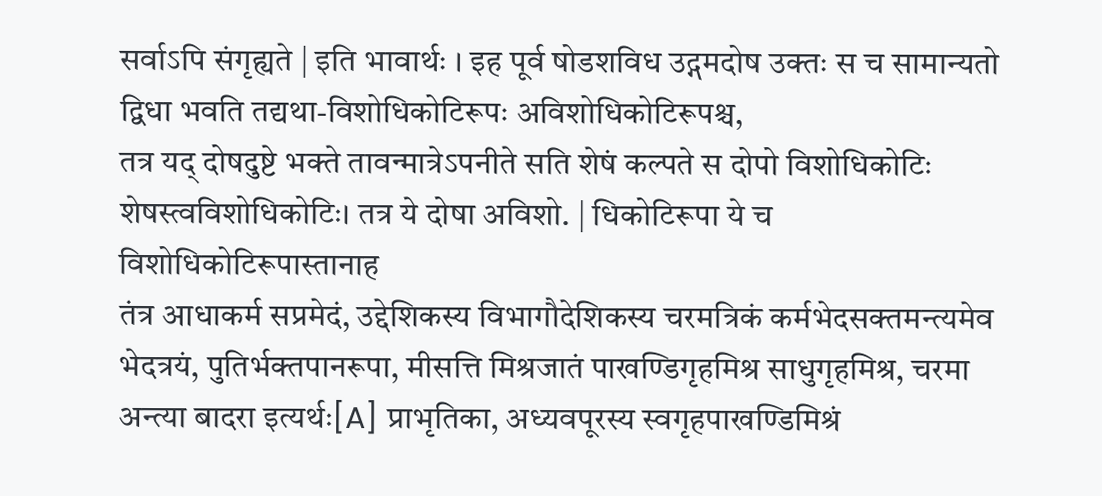सर्वाऽपि संगृह्यते | इति भावार्थः । इह पूर्व षोडशविध उद्गमदोष उक्तः स च सामान्यतो द्विधा भवति तद्यथा-विशोधिकोटिरूपः अविशोधिकोटिरूपश्च,
तत्र यद् दोषदुष्टे भक्ते तावन्मात्रेऽपनीते सति शेषं कल्पते स दोपो विशोधिकोटिः शेषस्त्वविशोधिकोटिः। तत्र ये दोषा अविशो. | धिकोटिरूपा ये च विशोधिकोटिरूपास्तानाह
तंत्र आधाकर्म सप्रमेदं, उद्देशिकस्य विभागौदेशिकस्य चरमत्रिकं कर्मभेदसक्तमन्त्यमेव भेदत्रयं, पुतिर्भक्तपानरूपा, मीसत्ति मिश्रजातं पाखण्डिगृहमिश्र साधुगृहमिश्र, चरमा अन्त्या बादरा इत्यर्थः[A] प्राभृतिका, अध्यवपूरस्य स्वगृहपाखण्डिमिश्रं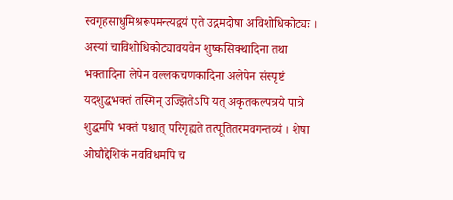स्वगृहसाधुमिश्ररूपमन्त्यद्वयं एते उद्गमदोषा अविशोधिकोट्यः । अस्यां चाविशोधिकोट्यावयवेन शुष्कसिक्थादिना तथा भक्तादिना लेपेन वल्लकचणकादिना अलेपेन संस्पृष्टं यदशुद्धभक्तं तस्मिन् उज्झितेऽपि यत् अकृतकल्पत्रये पात्रे शुद्धमपि भक्तं पश्चात् परिगृह्यते तत्पूतितरमवगन्तव्यं । शेषा ओघौद्देशिकं नवविधमपि च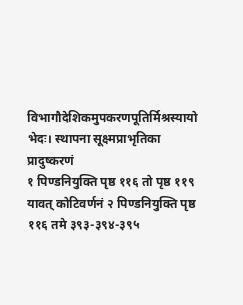विभागौदेशिकमुपकरणपूतिर्मिश्रस्यायो भेदः। स्थापना सूक्ष्मप्राभृतिका प्रादुष्करणं
१ पिण्डनियुक्ति पृष्ठ ११६ तो पृष्ठ ११९ यावत् कोटिवर्णनं २ पिण्डनियुक्ति पृष्ठ ११६ तमे ३९३-३९४-३९५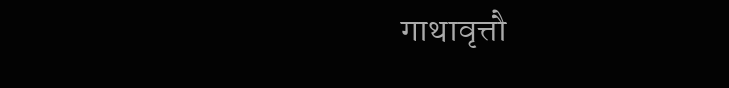गाथावृत्तौ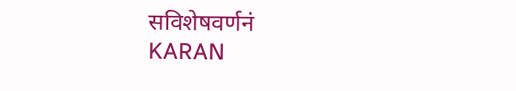सविशेषवर्णनं
KARAN